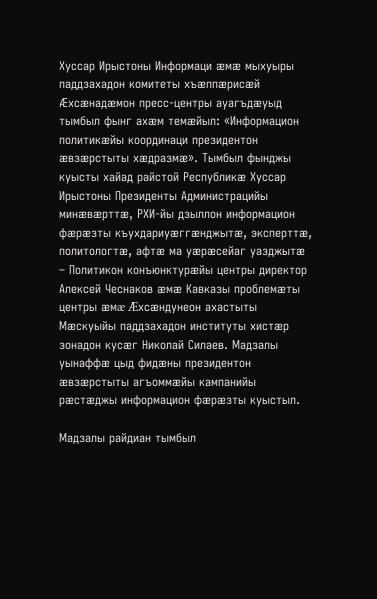Хуссар Ирыстоны Информаци æмæ мыхуыры паддзахадон комитеты хъæппæрисæй Æхсæнадæмон пресс-центры ауагъдæуыд тымбыл фынг ахæм темæйыл: «Информацион политикæйы координаци президентон æвзæрстыты хæдразмæ». Тымбыл фынджы куысты хайад райстой Республикæ Хуссар Ирыстоны Президенты Администрацийы минæвæрттæ, РХИ-йы дзыллон информацион фæрæзты къухдариуæггæнджытæ, эксперттæ, политологтæ, афтæ ма уæрæсейаг уазджытæ – Политикон конъюнктурæйы центры директор Алексей Чеснаков æмæ Кавказы проблемæты центры æмæ Æхсæндунеон ахастыты Мæскуыйы паддзахадон институты хистæр зонадон кусæг Николай Силаев. Мадзалы уынаффæ цыд фидæны президентон æвзæрстыты агъоммæйы кампанийы рæстæджы информацион фæрæзты куыстыл.

Мадзалы райдиан тымбыл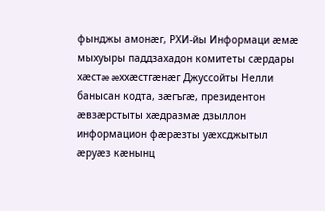фынджы амонæг, РХИ-йы Информаци æмæ мыхуыры паддзахадон комитеты сæрдары хæстæ æххæстгæнæг Джуссойты Нелли банысан кодта, зæгъгæ, президентон æвзæрстыты хæдразмæ дзыллон информацион фæрæзты уæхсджытыл æруæз кæнынц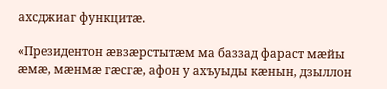ахсджиаг функцитæ.

«Президентон æвзæрстытæм ма баззад фараст мæйы æмæ, мæнмæ гæсгæ, афон у ахъуыды кæнын, дзыллон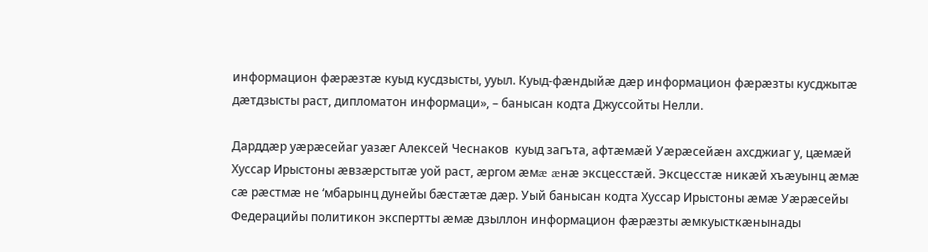информацион фæрæзтæ куыд кусдзысты, ууыл. Куыд-фæндыйæ дæр информацион фæрæзты кусджытæ дæтдзысты раст, дипломатон информаци», – банысан кодта Джуссойты Нелли.

Дарддæр уæрæсейаг уазæг Алексей Чеснаков  куыд загъта, афтæмæй Уæрæсейæн ахсджиаг у, цæмæй Хуссар Ирыстоны æвзæрстытæ уой раст, æргом æмæ æнæ эксцесстæй. Эксцесстæ никæй хъæуынц æмæ сæ рæстмæ не ‘мбарынц дунейы бæстæтæ дæр. Уый банысан кодта Хуссар Ирыстоны æмæ Уæрæсейы Федерацийы политикон экспертты æмæ дзыллон информацион фæрæзты æмкуысткæнынады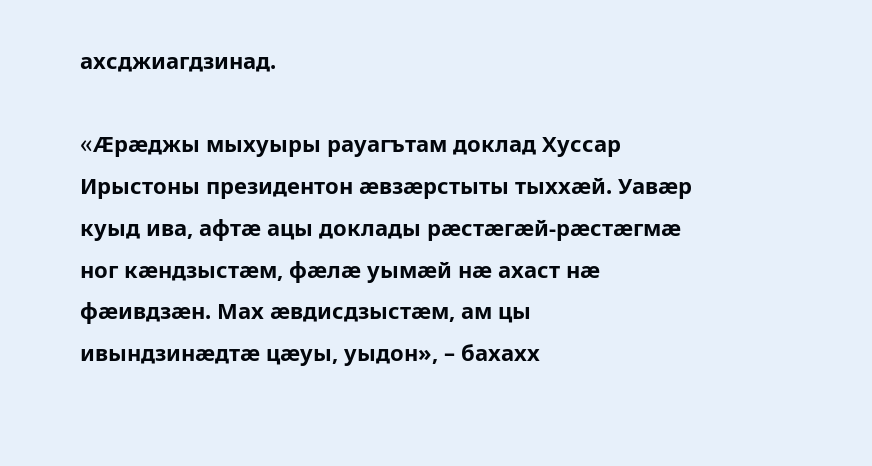ахсджиагдзинад.

«Æрæджы мыхуыры рауагътам доклад Хуссар Ирыстоны президентон æвзæрстыты тыххæй. Уавæр куыд ива, афтæ ацы доклады рæстæгæй-рæстæгмæ ног кæндзыстæм, фæлæ уымæй нæ ахаст нæ фæивдзæн. Мах æвдисдзыстæм, ам цы ивындзинæдтæ цæуы, уыдон», – бахахх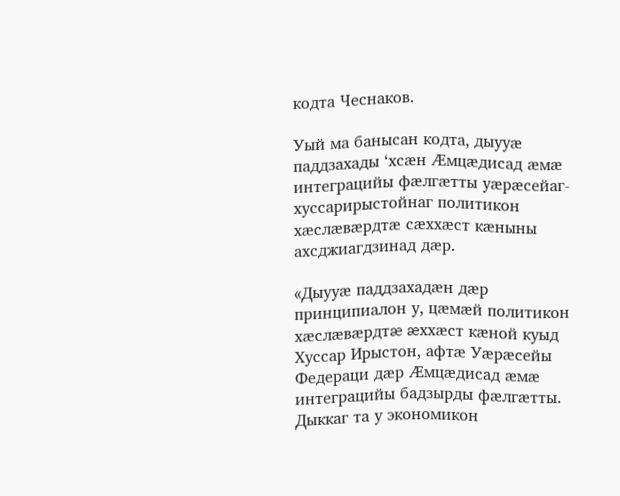кодта Чеснаков.

Уый ма банысан кодта, дыууæ паддзахады ‘хсæн Æмцæдисад æмæ интеграцийы фæлгæтты уæрæсейаг-хуссарирыстойнаг политикон хæслæвæрдтæ сæххæст кæныны ахсджиагдзинад дæр.

«Дыууæ паддзахадæн дæр принципиалон у, цæмæй политикон хæслæвæрдтæ æххæст кæной куыд Хуссар Ирыстон, афтæ Уæрæсейы Федераци дæр Æмцæдисад æмæ интеграцийы бадзырды фæлгæтты. Дыккаг та у экономикон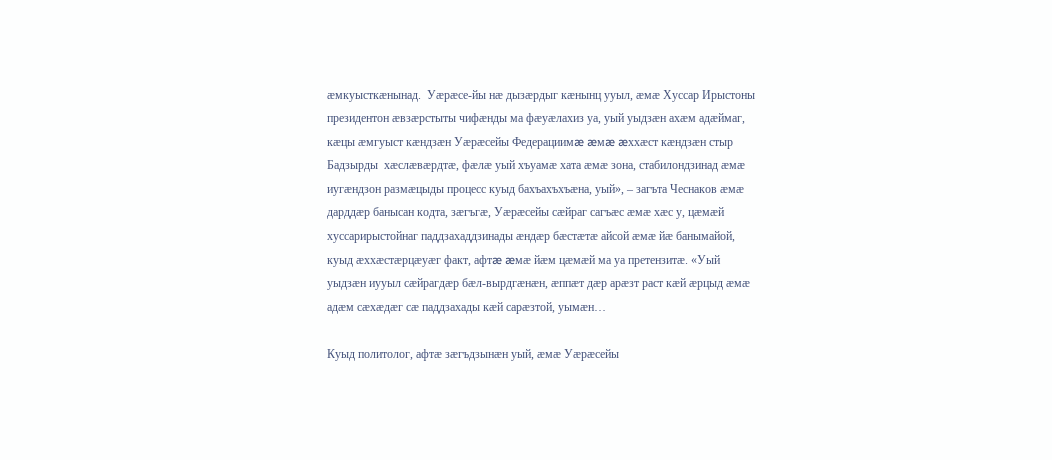æмкуысткæнынад.  Уæрæсе-йы нæ дызæрдыг кæнынц ууыл, æмæ Хуссар Ирыстоны президентон æвзæрстыты чифæнды ма фæуæлахиз уа, уый уыдзæн ахæм адæймаг, кæцы æмгуыст кæндзæн Уæрæсейы Федерациимæ æмæ æххæст кæндзæн стыр Бадзырды  хæслæвæрдтæ, фæлæ уый хъуамæ хата æмæ зона, стабилондзинад æмæ иугæндзон размæцыды процесс куыд бахъахъхъæна, уый», – загъта Чеснаков æмæ дарддæр банысан кодта, зæгъгæ, Уæрæсейы сæйраг сагъæс æмæ хæс у, цæмæй хуссарирыстойнаг паддзахаддзинады æндæр бæстæтæ айсой æмæ йæ банымайой, куыд æххæстæрцæуæг факт, афтæ æмæ йæм цæмæй ма уа претензитæ. «Уый уыдзæн иууыл сæйрагдæр бæл-вырдгæнæн, æппæт дæр арæзт раст кæй æрцыд æмæ адæм сæхæдæг сæ паддзахады кæй сарæзтой, уымæн…

Куыд политолог, афтæ зæгъдзынæн уый, æмæ Уæрæсейы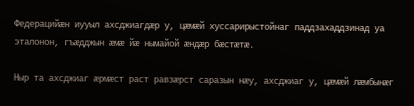Федерацийæн иууыл ахсджиагдæр у, цæмæй хуссарирыстойнаг паддзахаддзинад уа эталонон, гъæдджын æмæ йæ нымайой æндæр бæстæтæ.

Ныр та ахсджиаг æрмæст раст равзæрст саразын нæу, ахсджиаг у, цæмæй лæмбынæг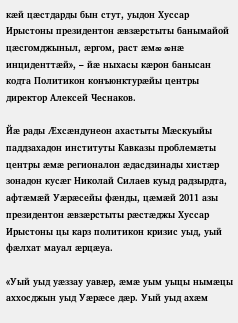кæй цæстдарды бын стут, уыдон Хуссар Ирыстоны президентон æвзæрстыты банымайой цæсгомджыныл, æргом, раст æмæ æнæ инциденттæй», – йæ ныхасы кæрон банысан кодта Политикон конъюнктурæйы центры директор Алексей Чеснаков.

Йæ рады Æхсæндунеон ахастыты Мæскуыйы паддзахадон институты Кавказы проблемæты центры æмæ регионалон æдасдзинады хистæр зонадон кусæг Николай Силаев куыд радзырдта, афтæмæй Уæрæсейы фæнды, цæмæй 2011 азы президентон æвзæрстыты рæстæджы Хуссар Ирыстоны цы карз политикон кризис уыд, уый фæлхат мауал æрцæуа.

«Уый уыд уæззау уавæр, æмæ уым уыцы нымæцы аххосджын уыд Уæрæсе дæр. Уый уыд ахæм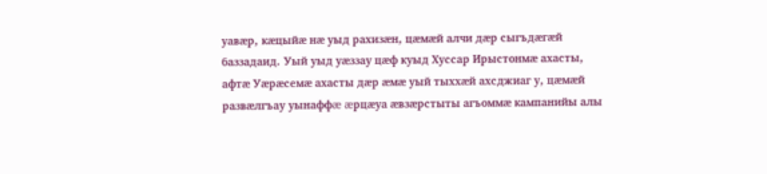уавæр, кæцыйæ нæ уыд рахизæн, цæмæй алчи дæр сыгъдæгæй баззадаид. Уый уыд уæззау цæф куыд Хуссар Ирыстонмæ ахасты, афтæ Уæрæсемæ ахасты дæр æмæ уый тыххæй ахсджиаг у, цæмæй развæлгъау уынаффæ æрцæуа æвзæрстыты агъоммæ кампанийы алы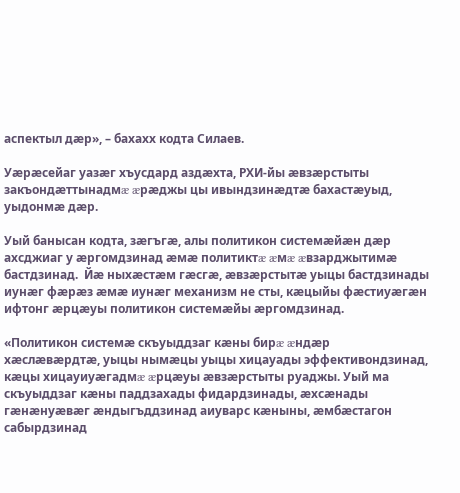аспектыл дæр», – бахахх кодта Силаев.

Уæрæсейаг уазæг хъусдард аздæхта, РХИ-йы æвзæрстыты закъондæттынадмæ æрæджы цы ивындзинæдтæ бахастæуыд, уыдонмæ дæр.

Уый банысан кодта, зæгъгæ, алы политикон системæйæн дæр ахсджиаг у æргомдзинад æмæ политиктæ æмæ æвзарджытимæ бастдзинад.  Йæ ныхæстæм гæсгæ, æвзæрстытæ уыцы бастдзинады иунæг фæрæз æмæ иунæг механизм не сты, кæцыйы фæстиуæгæн ифтонг æрцæуы политикон системæйы æргомдзинад.

«Политикон системæ скъуыддзаг кæны бирæ æндæр хæслæвæрдтæ, уыцы нымæцы уыцы хицауады эффективондзинад, кæцы хицауиуæгадмæ æрцæуы æвзæрстыты руаджы. Уый ма скъуыддзаг кæны паддзахады фидардзинады, æхсæнады гæнæнуæвæг æндыгъддзинад аиуварс кæныны, æмбæстагон сабырдзинад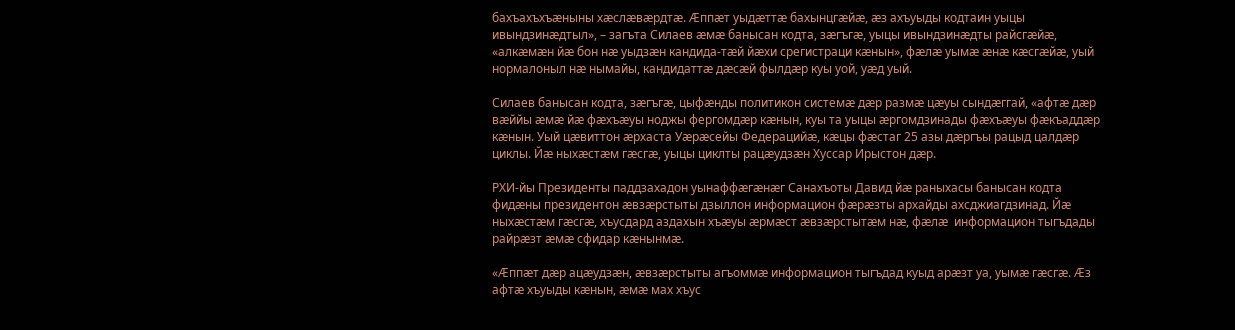бахъахъхъæныны хæслæвæрдтæ. Æппæт уыдæттæ бахынцгæйæ, æз ахъуыды кодтаин уыцы ивындзинæдтыл», – загъта Силаев æмæ банысан кодта, зæгъгæ, уыцы ивындзинæдты райсгæйæ, «алкæмæн йæ бон нæ уыдзæн кандида-тæй йæхи срегистраци кæнын», фæлæ уымæ æнæ кæсгæйæ, уый нормалоныл нæ нымайы, кандидаттæ дæсæй фылдæр куы уой, уæд уый.

Силаев банысан кодта, зæгъгæ, цыфæнды политикон системæ дæр размæ цæуы сындæггай, «афтæ дæр вæййы æмæ йæ фæхъæуы ноджы фергомдæр кæнын, куы та уыцы æргомдзинады фæхъæуы фæкъаддæр кæнын. Уый цæвиттон æрхаста Уæрæсейы Федерацийæ, кæцы фæстаг 25 азы дæргъы рацыд цалдæр циклы. Йæ ныхæстæм гæсгæ, уыцы циклты рацæудзæн Хуссар Ирыстон дæр.

РХИ-йы Президенты паддзахадон уынаффæгæнæг Санахъоты Давид йæ раныхасы банысан кодта фидæны президентон æвзæрстыты дзыллон информацион фæрæзты архайды ахсджиагдзинад. Йæ ныхæстæм гæсгæ, хъусдард аздахын хъæуы æрмæст æвзæрстытæм нæ, фæлæ  информацион тыгъдады райрæзт æмæ сфидар кæнынмæ.

«Æппæт дæр ацæудзæн, æвзæрстыты агъоммæ информацион тыгъдад куыд арæзт уа, уымæ гæсгæ. Æз афтæ хъуыды кæнын, æмæ мах хъус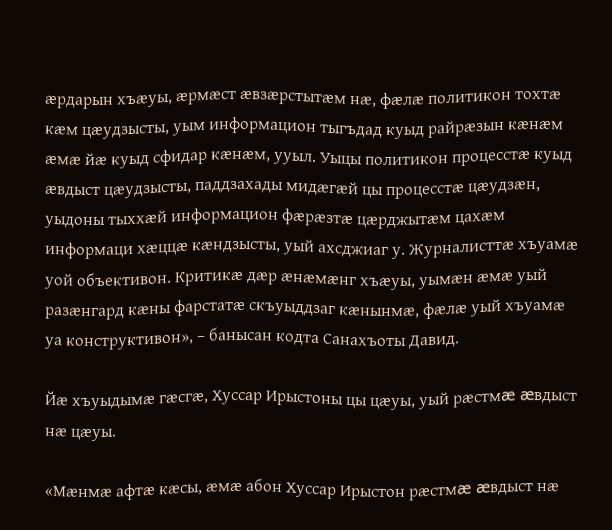æрдарын хъæуы, æрмæст æвзæрстытæм нæ, фæлæ политикон тохтæ кæм цæудзысты, уым информацион тыгъдад куыд райрæзын кæнæм æмæ йæ куыд сфидар кæнæм, ууыл. Уыцы политикон процесстæ куыд æвдыст цæудзысты, паддзахады мидæгæй цы процесстæ цæудзæн, уыдоны тыххæй информацион фæрæзтæ цæрджытæм цахæм информаци хæццæ кæндзысты, уый ахсджиаг у. Журналисттæ хъуамæ уой объективон. Критикæ дæр æнæмæнг хъæуы, уымæн æмæ уый разæнгард кæны фарстатæ скъуыддзаг кæнынмæ, фæлæ уый хъуамæ уа конструктивон», – банысан кодта Санахъоты Давид.

Йæ хъуыдымæ гæсгæ, Хуссар Ирыстоны цы цæуы, уый рæстмæ æвдыст нæ цæуы.

«Мæнмæ афтæ кæсы, æмæ абон Хуссар Ирыстон рæстмæ æвдыст нæ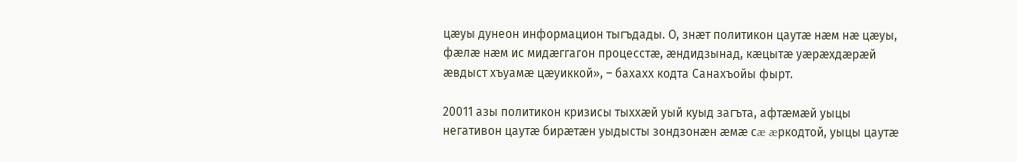цæуы дунеон информацион тыгъдады. О, знæт политикон цаутæ нæм нæ цæуы, фæлæ нæм ис мидæггагон процесстæ, æндидзынад, кæцытæ уæрæхдæрæй æвдыст хъуамæ цæуиккой», – бахахх кодта Санахъойы фырт.

20011 азы политикон кризисы тыххæй уый куыд загъта, афтæмæй уыцы негативон цаутæ бирæтæн уыдысты зондзонæн æмæ сæ æркодтой, уыцы цаутæ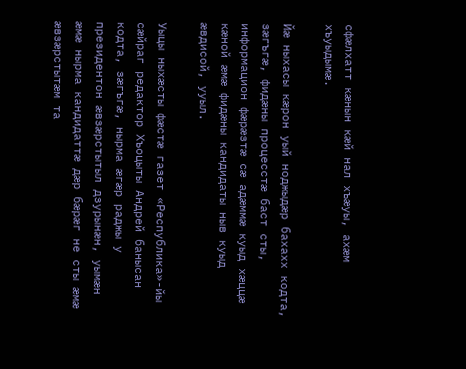сфæлхатт кæнын кæй нал хъæуы, ахæм хъуыдымæ.

Йæ ныхасы кæрон уый ноджыдæр бахахх кодта, зæгъгæ, фидæны процесстæ баст сты, информацион фæрæзтæ сæ адæммæ куыд хæццæ кæной æмæ фидæны кандидаты ныв куыд æвдисой, ууыл.

Уыцы ныхæсты фæстæ газет «Республика»-йы сæйраг редактор Хъоцыты Андрей банысан кодта, зæгъгæ, нырма æгæр раджы у президентон æвзæрстытыл дзурынæн, уымæн æмæ нырма кандидаттæ дæр бæрæг не сты æмæ æвзæрстытæм та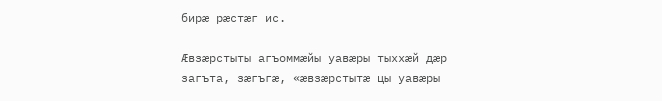бирæ рæстæг ис.

Æвзæрстыты агъоммæйы уавæры тыххæй дæр загъта, зæгъгæ, «æвзæрстытæ цы уавæры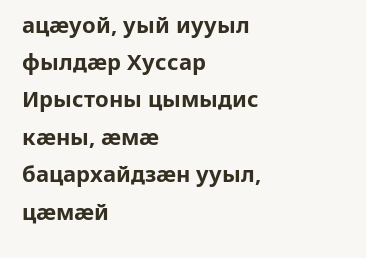ацæуой, уый иууыл фылдæр Хуссар Ирыстоны цымыдис кæны, æмæ бацархайдзæн ууыл, цæмæй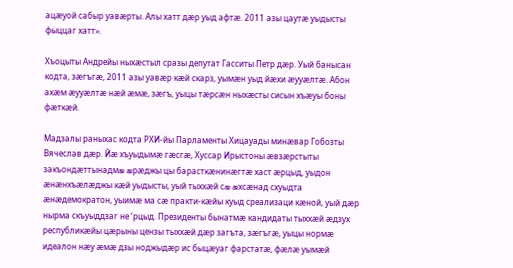ацæуой сабыр уавæрты. Алы хатт дæр уыд афтæ. 2011 азы цаутæ уыдысты фыццаг хатт».

Хъоцыты Андрейы ныхæстыл сразы депутат Гасситы Петр дæр. Уый банысан кодта, зæгъгæ, 2011 азы уавæр кæй скарз, уымæн уыд йæхи æууæлтæ. Абон ахæм æууæлтæ нæй æмæ, зæгъ, уыцы тæрсæн ныхæсты сисын хъæуы боны фæткæй.

Мадзалы раныхас кодта РХИ-йы Парламенты Хицауады минæвар Гобозты Вячеслав дæр. Йæ хъуыдымæ гæсгæ, Хуссар Ирыстоны æвзæрстыты закъондæттынадмæ æрæджы цы барасткæнинæгтæ хаст æрцыд, уыдон æнæнхъæлæджы кæй уыдысты, уый тыххæй сæ æхсæнад схуыдта æнæдемократон, уыимæ ма сæ практи-кæйы куыд среализаци кæной, уый дæр нырма скъуыддзаг не ‘рцыд. Президенты бынатмæ кандидаты тыххæй æдзух республикæйы цæрыны цензы тыххæй дæр загъта, зæгъгæ, уыцы нормæ идеалон нæу æмæ дзы ноджыдæр ис быцæуаг фарстатæ, фæлæ уымæй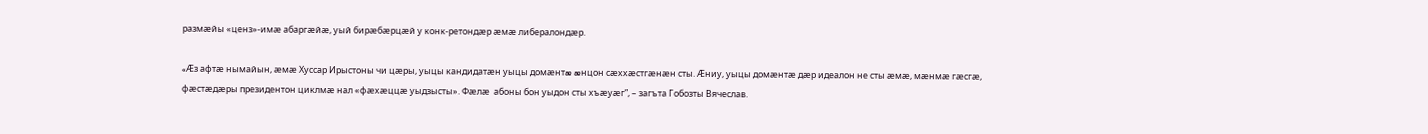размæйы «ценз»-имæ абаргæйæ, уый бирæбæрцæй у конк-ретондæр æмæ либералондæр.

«Æз афтæ нымайын, æмæ Хуссар Ирыстоны чи цæры, уыцы кандидатæн уыцы домæнтæ æнцон сæххæстгæнæн сты. Æниу, уыцы домæнтæ дæр идеалон не сты æмæ, мæнмæ гæсгæ, фæстæдæры президентон циклмæ нал «фæхæццæ уыдзысты». Фæлæ  абоны бон уыдон сты хъæуæг”, – загъта Гобозты Вячеслав.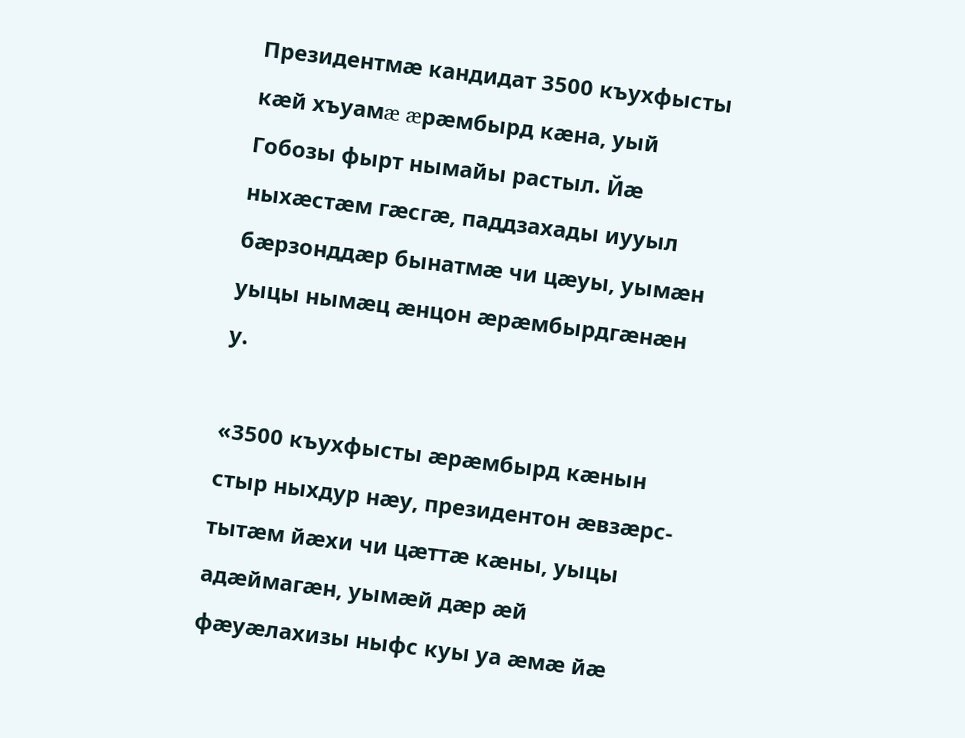Президентмæ кандидат 3500 къухфысты кæй хъуамæ æрæмбырд кæна, уый Гобозы фырт нымайы растыл. Йæ ныхæстæм гæсгæ, паддзахады иууыл бæрзонддæр бынатмæ чи цæуы, уымæн уыцы нымæц æнцон æрæмбырдгæнæн у.

«3500 къухфысты æрæмбырд кæнын стыр ныхдур нæу, президентон æвзæрс-тытæм йæхи чи цæттæ кæны, уыцы адæймагæн, уымæй дæр æй фæуæлахизы ныфс куы уа æмæ йæ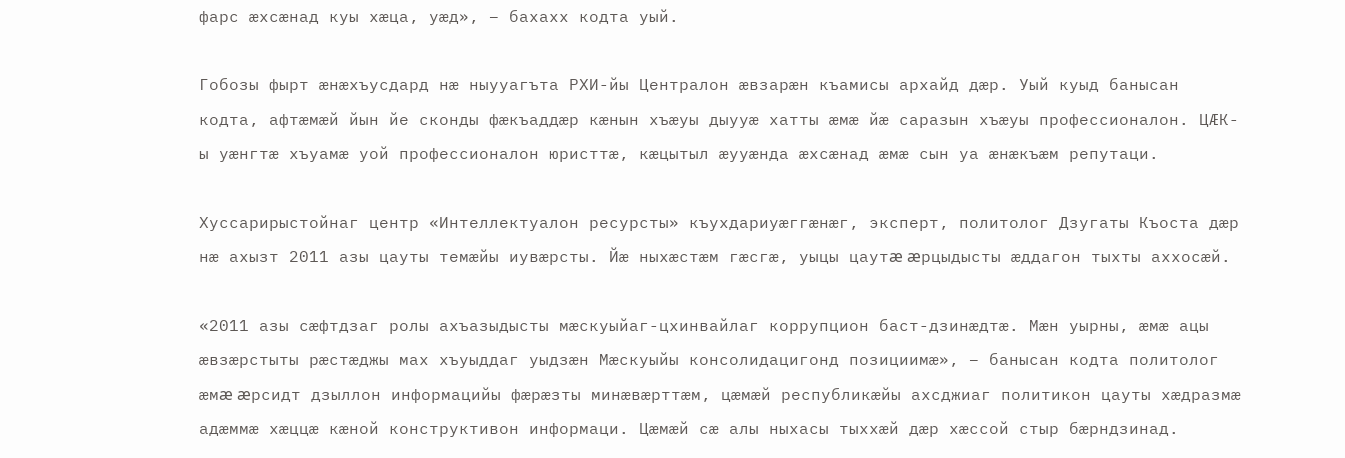фарс æхсæнад куы хæца, уæд», – бахахх кодта уый.

Гобозы фырт æнæхъусдард нæ ныууагъта РХИ-йы Централон æвзарæн къамисы архайд дæр. Уый куыд банысан кодта, афтæмæй йын йе сконды фæкъаддæр кæнын хъæуы дыууæ хатты æмæ йæ саразын хъæуы профессионалон. ЦÆК-ы уæнгтæ хъуамæ уой профессионалон юристтæ, кæцытыл æууæнда æхсæнад æмæ сын уа æнæкъæм репутаци.

Хуссарирыстойнаг центр «Интеллектуалон ресурсты» къухдариуæггæнæг, эксперт, политолог Дзугаты Къоста дæр нæ ахызт 2011 азы цауты темæйы иувæрсты. Йæ ныхæстæм гæсгæ, уыцы цаутæ æрцыдысты æддагон тыхты аххосæй.

«2011 азы сæфтдзаг ролы ахъазыдысты мæскуыйаг-цхинвайлаг коррупцион баст-дзинæдтæ. Мæн уырны, æмæ ацы æвзæрстыты рæстæджы мах хъуыддаг уыдзæн Мæскуыйы консолидацигонд позициимæ», – банысан кодта политолог æмæ æрсидт дзыллон информацийы фæрæзты минæвæрттæм, цæмæй республикæйы ахсджиаг политикон цауты хæдразмæ адæммæ хæццæ кæной конструктивон информаци. Цæмæй сæ алы ныхасы тыххæй дæр хæссой стыр бæрндзинад.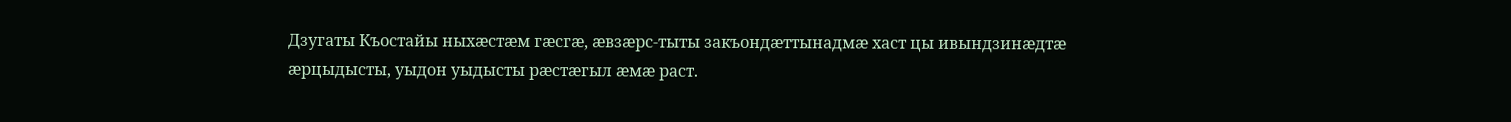Дзугаты Къостайы ныхæстæм гæсгæ, æвзæрс-тыты закъондæттынадмæ хаст цы ивындзинæдтæ æрцыдысты, уыдон уыдысты рæстæгыл æмæ раст.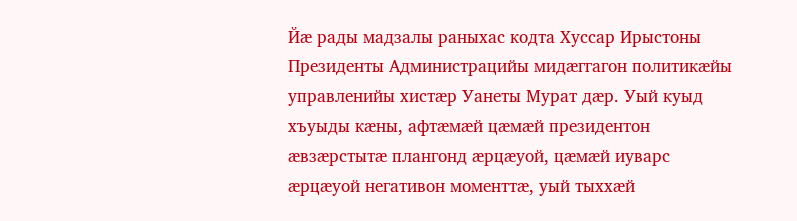Йæ рады мадзалы раныхас кодта Хуссар Ирыстоны Президенты Администрацийы мидæггагон политикæйы управленийы хистæр Уанеты Мурат дæр. Уый куыд хъуыды кæны, афтæмæй цæмæй президентон æвзæрстытæ плангонд æрцæуой, цæмæй иуварс æрцæуой негативон моменттæ, уый тыххæй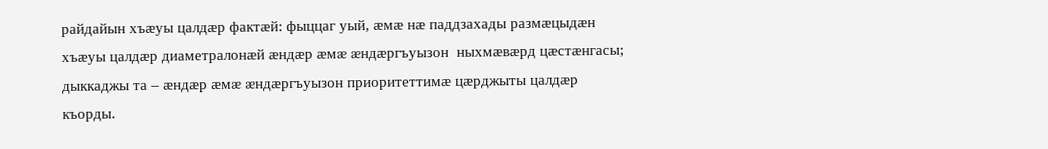райдайын хъæуы цалдæр фактæй: фыццаг уый, æмæ нæ паддзахады размæцыдæн хъæуы цалдæр диаметралонæй æндæр æмæ æндæргъуызон  ныхмæвæрд цæстæнгасы; дыккаджы та – æндæр æмæ æндæргъуызон приоритеттимæ цæрджыты цалдæр къорды.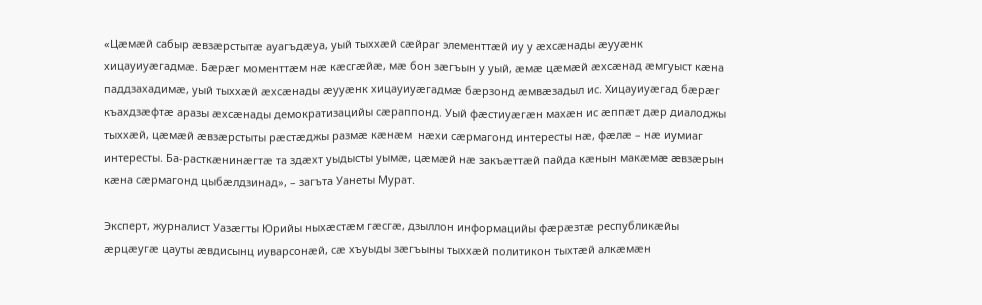«Цæмæй сабыр æвзæрстытæ ауагъдæуа, уый тыххæй сæйраг элементтæй иу у æхсæнады æууæнк хицауиуæгадмæ. Бæрæг моменттæм нæ кæсгæйæ, мæ бон зæгъын у уый, æмæ цæмæй æхсæнад æмгуыст кæна паддзахадимæ, уый тыххæй æхсæнады æууæнк хицауиуæгадмæ бæрзонд æмвæзадыл ис. Хицауиуæгад бæрæг къахдзæфтæ аразы æхсæнады демократизацийы сæраппонд. Уый фæстиуæгæн махæн ис æппæт дæр диалоджы тыххæй, цæмæй æвзæрстыты рæстæджы размæ кæнæм  нæхи сæрмагонд интересты нæ, фæлæ – нæ иумиаг интересты. Ба-расткæнинæгтæ та здæхт уыдысты уымæ, цæмæй нæ закъæттæй пайда кæнын макæмæ æвзæрын кæна сæрмагонд цыбæлдзинад», – загъта Уанеты Мурат.

Эксперт, журналист Уазæгты Юрийы ныхæстæм гæсгæ, дзыллон информацийы фæрæзтæ республикæйы æрцæугæ цауты æвдисынц иуварсонæй, сæ хъуыды зæгъыны тыххæй политикон тыхтæй алкæмæн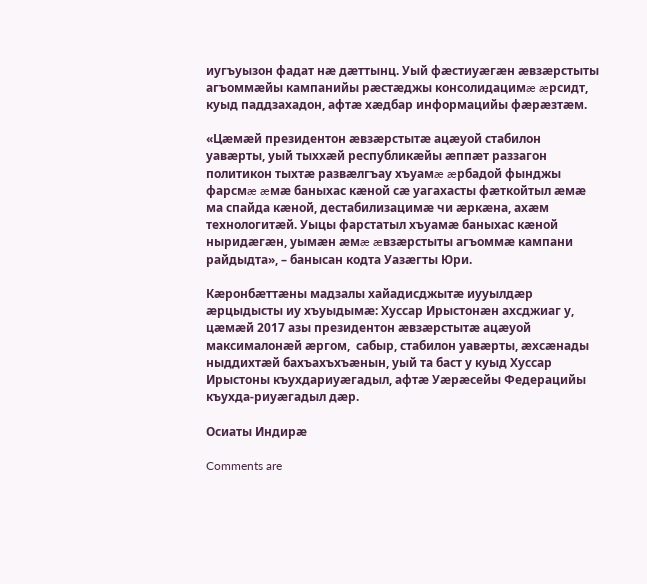иугъуызон фадат нæ дæттынц. Уый фæстиуæгæн æвзæрстыты агъоммæйы кампанийы рæстæджы консолидацимæ æрсидт, куыд паддзахадон, афтæ хæдбар информацийы фæрæзтæм.

«Цæмæй президентон æвзæрстытæ ацæуой стабилон уавæрты, уый тыххæй республикæйы æппæт раззагон политикон тыхтæ развæлгъау хъуамæ æрбадой фынджы фарсмæ æмæ баныхас кæной сæ уагахасты фæткойтыл æмæ ма спайда кæной, дестабилизацимæ чи æркæна, ахæм технологитæй. Уыцы фарстатыл хъуамæ баныхас кæной ныридæгæн, уымæн æмæ æвзæрстыты агъоммæ кампани райдыдта», – банысан кодта Уазæгты Юри.

Кæронбæттæны мадзалы хайадисджытæ иууылдæр æрцыдысты иу хъуыдымæ: Хуссар Ирыстонæн ахсджиаг у, цæмæй 2017 азы президентон æвзæрстытæ ацæуой максималонæй æргом,  сабыр, стабилон уавæрты, æхсæнады ныддихтæй бахъахъхъæнын, уый та баст у куыд Хуссар Ирыстоны къухдариуæгадыл, афтæ Уæрæсейы Федерацийы къухда-риуæгадыл дæр.

Осиаты Индирæ

Comments are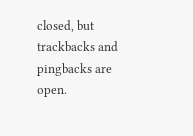closed, but trackbacks and pingbacks are open.